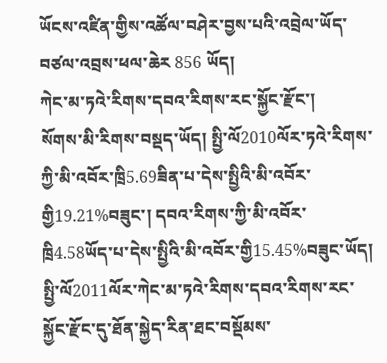ཡོངས་འཛིན་གྱིས་འཚོལ་བཤེར་བྱས་པའི་འབྲེལ་ཡོད་བཙལ་འབྲས་ཕལ་ཆེར 856 ཡོད།
ཀེང་མ་ཏའེ་རིགས་དབའ་རིགས་རང་སྐྱོང་རྫོང་།
སོགས་མི་རིགས་བསྡད་ཡོད། སྤྱི་ལོ2010ལོར་ཏའེ་རིགས་ཀྱི་མི་འབོར་ཁྲི5.69ཟིན་པ་དེས་སྤྱིའི་མི་འབོར་གྱི19.21%བཟུང་། དབའ་རིགས་ཀྱི་མི་འབོར་ཁྲི4.58ཡོད་པ་དེས་སྤྱིའི་མི་འབོར་གྱི15.45%བཟུང་ཡོད། སྤྱི་ལོ2011ལོར་ཀེང་མ་ཏའེ་རིགས་དབའ་རིགས་རང་སྐྱོང་རྫོང་དུ་ཐོན་སྐྱེད་རིན་ཐང་བསྡོམས་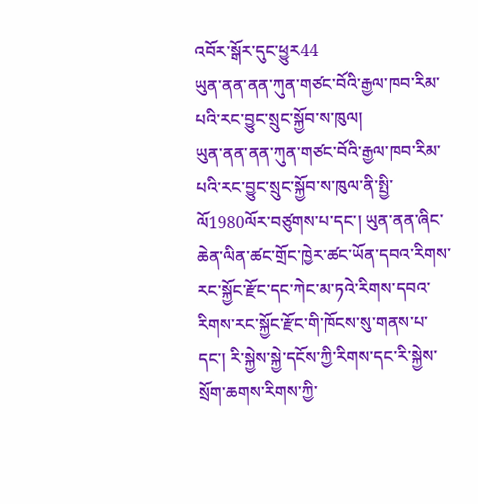འབོར་སྒོར་དུང་ཕྱུར44
ཡུན་ནན་ནན་ཀུན་གཙང་བོའི་རྒྱལ་ཁབ་རིམ་པའི་རང་བྱུང་སྲུང་སྐྱོབ་ས་ཁུལ།
ཡུན་ནན་ནན་ཀུན་གཙང་བོའི་རྒྱལ་ཁབ་རིམ་པའི་རང་བྱུང་སྲུང་སྐྱོབ་ས་ཁུལ་ནི་སྤྱི་ལོ1980ལོར་བཙུགས་པ་དང་། ཡུན་ནན་ཞིང་ཆེན་ལིན་ཚང་གྲོང་ཁྱེར་ཚང་ཡོན་དབའ་རིགས་རང་སྐྱོང་རྫོང་དང་ཀེང་མ་ཏའེ་རིགས་དབའ་རིགས་རང་སྐྱོང་རྫོང་གི་ཁོངས་སུ་གནས་པ་དང་། རི་སྐྱེས་སྐྱེ་དངོས་ཀྱི་རིགས་དང་རི་སྐྱེས་སྲོག་ཆགས་རིགས་ཀྱི་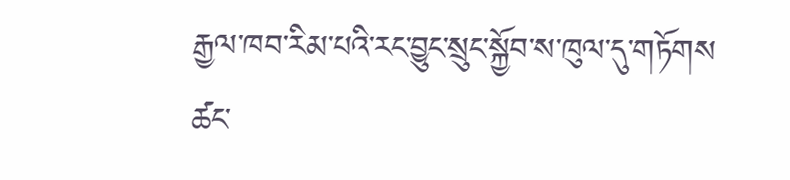རྒྱལ་ཁབ་རིམ་པའི་རང་བྱུང་སྲུང་སྐྱོབ་ས་ཁུལ་དུ་གཏོགས
ཚང་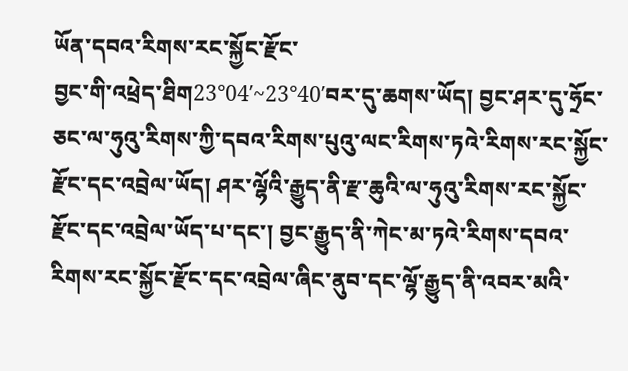ཡོན་དབའ་རིགས་རང་སྐྱོང་རྫོང་
བྱང་གི་འཕྲེད་ཐིག23°04′~23°40′བར་དུ་ཆགས་ཡོད། བྱང་ཤར་དུ་ཧྲོང་ཅང་ལ་ཧུའུ་རིགས་ཀྱི་དབའ་རིགས་པུའུ་ལང་རིགས་ཏའེ་རིགས་རང་སྐྱོང་རྫོང་དང་འབྲེལ་ཡོད། ཤར་ལྷོའི་རྒྱུད་ནི་རྫ་ཆུའི་ལ་ཧུའུ་རིགས་རང་སྐྱོང་རྫོང་དང་འབྲེལ་ཡོད་པ་དང་། བྱང་རྒྱུད་ནི་ཀེང་མ་ཏའེ་རིགས་དབའ་རིགས་རང་སྐྱོང་རྫོང་དང་འབྲེལ་ཞིང་ནུབ་དང་ལྷོ་རྒྱུད་ནི་འབར་མའི་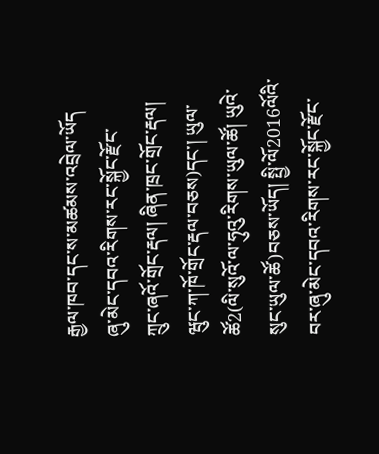རྒྱལ་ཁབ་དང་ས་མཚམས་འབྲེལ་ཡོད
ཞུ་མེང་དབའ་རིགས་རང་སྐྱོང་རྫོང་
ཀྲུང་ཞའོ་གྲོང་རྡལ། ཞིན་ཁྲང་གྲོང་རྡལ། ཝུང་ཀ་ཁོ་གྲོང་རྡལ་བཅས)དང་། ཡུལ་ཚོ2(ལི་སུའོ་ལ་ཧུའུ་རིགས་ཡུལ་ཚོ། ཡུའེ་སུང་ཡུལ་ཚོ)བཅས་ཡོད། སྤྱི་ལོ2016ལོའི་བར་ཞུ་མེང་དབའ་རིགས་རང་སྐྱོང་རྫོང་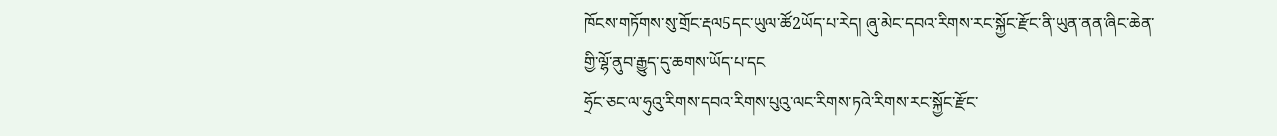ཁོངས་གཏོགས་སུ་གྲོང་རྡལ5དང་ཡུལ་ཚོ2ཡོད་པ་རེད། ཞུ་མེང་དབའ་རིགས་རང་སྐྱོང་རྫོང་ནི་ཡུན་ནན་ཞིང་ཆེན་གྱི་ལྷོ་ནུབ་རྒྱུད་དུ་ཆགས་ཡོད་པ་དང
ཧྲོང་ཅང་ལ་ཧུའུ་རིགས་དབའ་རིགས་པུའུ་ལང་རིགས་ཏའེ་རིགས་རང་སྐྱོང་རྫོང་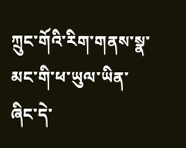ཀྲུང་གོའི་རིག་གནས་སྣ་མང་གི་ཕ་ཡུལ་ཡིན་ཞིང་དེ་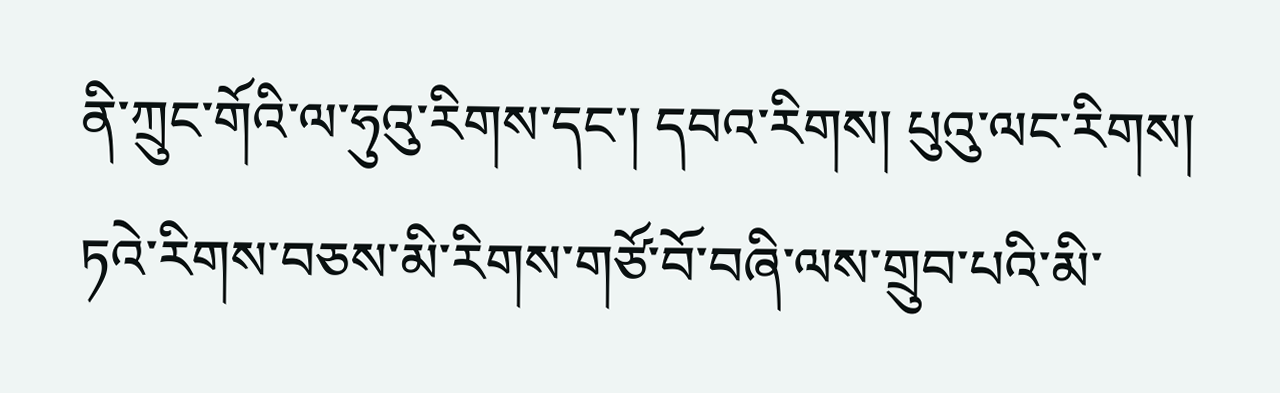ནི་ཀྲུང་གོའི་ལ་ཧུའུ་རིགས་དང་། དབའ་རིགས། པུའུ་ལང་རིགས། ཏའེ་རིགས་བཅས་མི་རིགས་གཙོ་བོ་བཞི་ལས་གྲུབ་པའི་མི་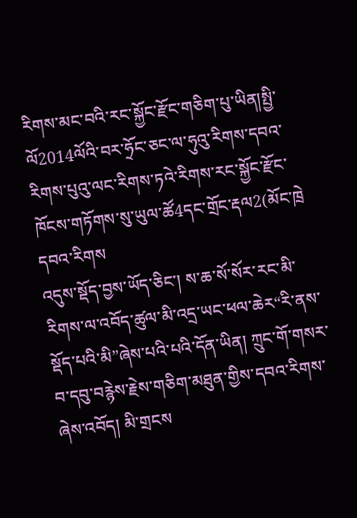རིགས་མང་བའི་རང་སྐྱོང་རྫོང་གཅིག་པུ་ཡིན།སྤྱི་ལོ2014ལོའི་བར་ཧྲོང་ཅང་ལ་ཧུའུ་རིགས་དབའ་རིགས་པུའུ་ལང་རིགས་ཏའེ་རིགས་རང་སྐྱོང་རྫོང་ཁོངས་གཏོགས་སུ་ཡུལ་ཚོ4དང་གྲོང་རྡལ2(མོང་ཁྲེ
དབའ་རིགས
འདུས་སྡོད་བྱས་ཡོད་ཅིང་། ས་ཆ་སོ་སོར་རང་མི་རིགས་ལ་འབོད་ཚུལ་མི་འདྲ་ཡང་ཕལ་ཆེར“རི་ནས་སྡོད་པའི་མི”ཞེས་པའི་པའི་དོན་ཡིན། ཀྲུང་གོ་གསར་བ་དབུ་བརྙེས་རྗེས་གཅིག་མཐུན་གྱིས་དབའ་རིགས་ཞེས་འབོད། མི་གྲངས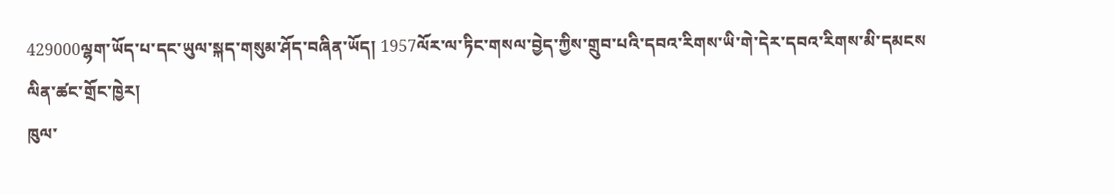429000ལྷག་ཡོད་པ་དང་ཡུལ་སྐད་གསུམ་ཤོད་བཞིན་ཡོད། 1957ལོར་ལ་ཏིང་གསལ་བྱེད་ཀྱིས་གྲུབ་པའི་དབའ་རིགས་ཡི་གེ་དེར་དབའ་རིགས་མི་དམངས
ལིན་ཚང་གྲོང་ཁྱེར།
ཁུལ་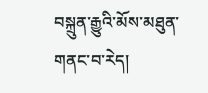བསྐྲུན་རྒྱུའི་མོས་མཐུན་གནང་བ་རེད།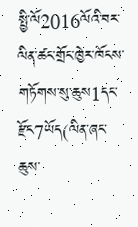སྤྱི་ལོ2016ལོའི་བར་ལིན་ཚང་གྲོང་ཁྱེར་ཁོངས་གཏོགས་སུ་ཆུས1དང་རྫོང7ཡོད(ལིན་ཞང་ཆུས་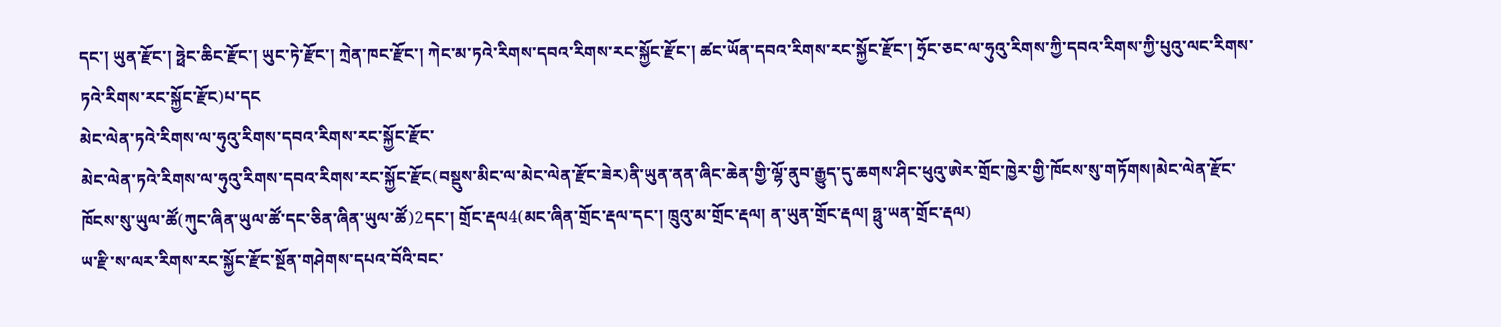དང་། ཡུན་རྫོང་། ཧྥེང་ཆིང་རྫོང་། ཡུང་ཏེ་རྫོང་། ཀྲེན་ཁང་རྫོང་། ཀེང་མ་ཏའེ་རིགས་དབའ་རིགས་རང་སྐྱོང་རྫོང་། ཚང་ཡོན་དབའ་རིགས་རང་སྐྱོང་རྫོང་། ཧྲོང་ཅང་ལ་ཧུའུ་རིགས་ཀྱི་དབའ་རིགས་ཀྱི་པུའུ་ལང་རིགས་ཏའེ་རིགས་རང་སྐྱོང་རྫོང)པ་དང
མེང་ལེན་ཏའེ་རིགས་ལ་ཧུའུ་རིགས་དབའ་རིགས་རང་སྐྱོང་རྫོང་
མེང་ལེན་ཏའེ་རིགས་ལ་ཧུའུ་རིགས་དབའ་རིགས་རང་སྐྱོང་རྫོང(བསྡུས་མིང་ལ་མེང་ལེན་རྫོང་ཟེར)ནི་ཡུན་ནན་ཞིང་ཆེན་གྱི་ལྷོ་ནུབ་རྒྱུད་དུ་ཆགས་ཤིང་ཕུའུ་ཨེར་གྲོང་ཁྱེར་གྱི་ཁོངས་སུ་གཏོགས།མེང་ལེན་རྫོང་ཁོངས་སུ་ཡུལ་ཚོ(ཀུང་ཞིན་ཡུལ་ཚོ་དང་ཅིན་ཞིན་ཡུལ་ཚོ)2དང་། གྲོང་རྡལ4(མང་ཞིན་གྲོང་རྡལ་དང་། ཁྲུའུ་མ་གྲོང་རྡལ། ན་ཡུན་གྲོང་རྡལ། ཧྥུ་ཡན་གྲོང་རྡལ)
ཡ་རྫི་ས་ལར་རིགས་རང་སྐྱོང་རྫོང་སྔོན་གཤེགས་དཔའ་བོའི་བང་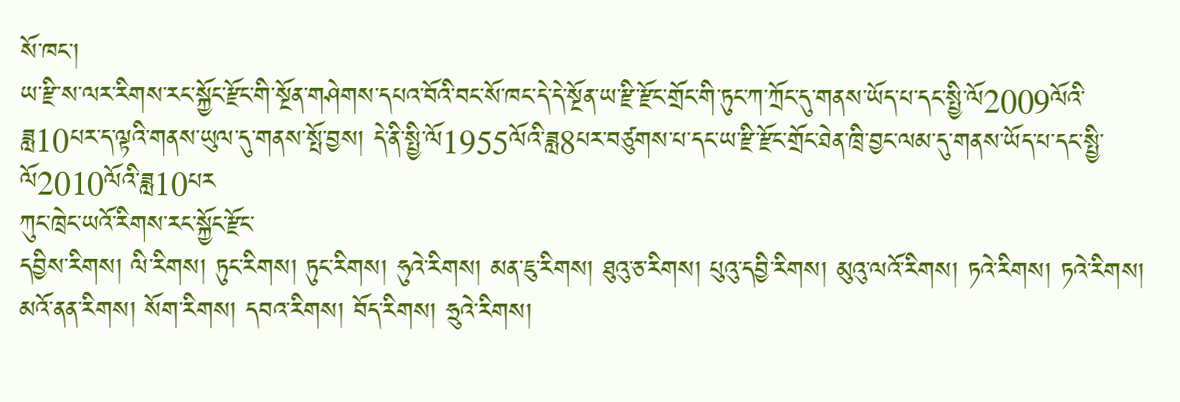སོ་ཁང་།
ཡ་རྫི་ས་ལར་རིགས་རང་སྐྱོང་རྫོང་གི་སྔོན་གཤེགས་དཔའ་བོའི་བང་སོ་ཁང་དེ་དེ་སྔོན་ཡ་རྫི་རྫོང་གྲོང་གི་ཏུང་ཀ་ཀྲོང་དུ་གནས་ཡོད་པ་དང་སྤྱི་ལོ2009ལོའི་ཟླ10པར་ད་ལྟའི་གནས་ཡུལ་དུ་གནས་སྤོ་བྱས། དེ་ནི་སྤྱི་ལོ1955ལོའི་ཟླ8པར་བཙུགས་པ་དང་ཡ་རྫི་རྫོང་གྲོང་ཐེན་ཁྲི་བྱང་ལམ་དུ་གནས་ཡོད་པ་དང་སྤྱི་ལོ2010ལོའི་ཟླ10པར
ཀུང་ཁྲེང་ཡའོ་རིགས་རང་སྐྱོང་རྫོང་
དབྱིས་རིགས། ལི་རིགས། ཏུང་རིགས། ཏུང་རིགས། ཧུའེ་རིགས། མན་ཇུ་རིགས། ཐུའུ་ཅ་རིགས། པུའུ་དབྱི་རིགས། མུའུ་ལའོ་རིགས། ཏའེ་རིགས། ཏའེ་རིགས། མའོ་ནན་རིགས། སོག་རིགས། དབའ་རིགས། བོད་རིགས། ཧྲུའེ་རིགས།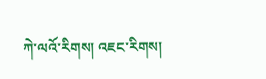ཀེ་ལའོ་རིགས། འཇང་རིགས།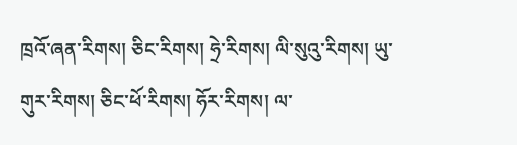ཁྲའོ་ཞན་རིགས། ཅིང་རིགས། ཧྲེ་རིགས། ལི་སུའུ་རིགས། ཡུ་གུར་རིགས། ཅིང་ཕོ་རིགས། ཧོར་རིགས། ལ་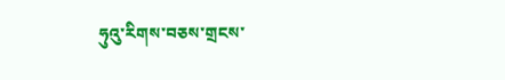ཧུའུ་རིགས་བཅས་གྲངས་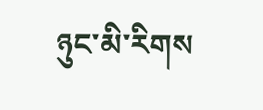ཉུང་མི་རིགས